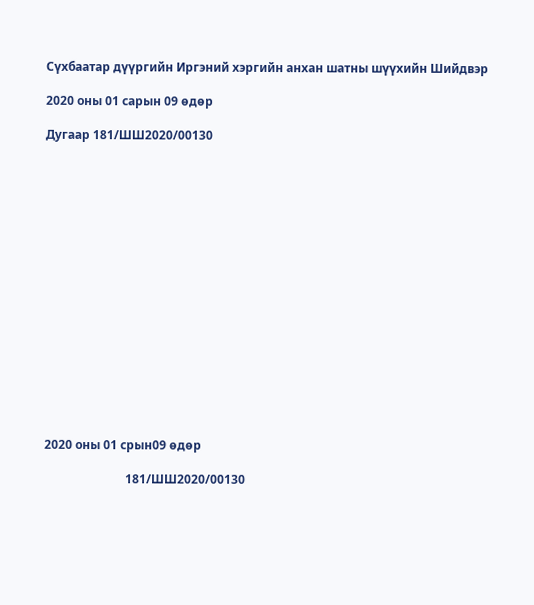Сүхбаатар дүүргийн Иргэний хэргийн анхан шатны шүүхийн Шийдвэр

2020 оны 01 сарын 09 өдөр

Дугаар 181/ШШ2020/00130

















2020 оны 01 срын09 өдөр

                           181/ШШ2020/00130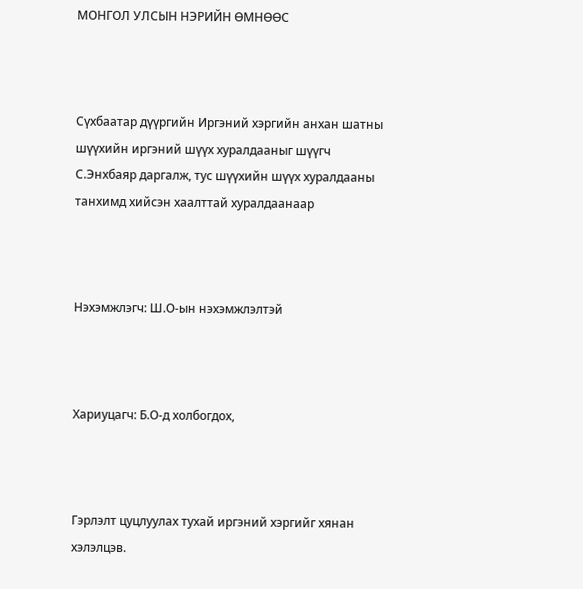МОНГОЛ УЛСЫН НЭРИЙН ӨМНӨӨС



Сүхбаатар дүүргийн Иргэний хэргийн анхан шатны шүүхийн иргэний шүүх хуралдааныг шүүгч С.Энхбаяр даргалж, тус шүүхийн шүүх хуралдааны танхимд хийсэн хаалттай хуралдаанаар



Нэхэмжлэгч: Ш.О-ын нэхэмжлэлтэй



Хариуцагч: Б.О-д холбогдох,



Гэрлэлт цуцлуулах тухай иргэний хэргийг хянан хэлэлцэв.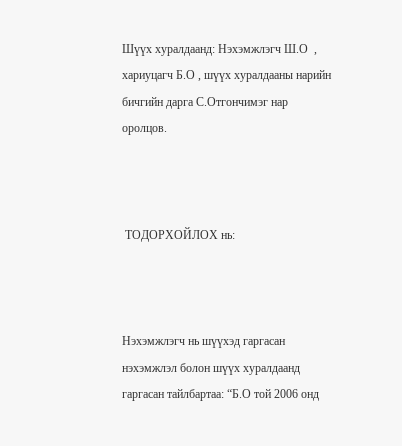Шүүх хуралдаанд: Нэхэмжлэгч Ш.О  , хариуцагч Б.О , шүүх хуралдааны нарийн бичгийн дарга С.Отгончимэг нар оролцов.



 ТОДОРХОЙЛОХ нь:



Нэхэмжлэгч нь шүүхэд гаргасан нэхэмжлэл болон шүүх хуралдаанд гаргасан тайлбартаа: “Б.О той 2006 онд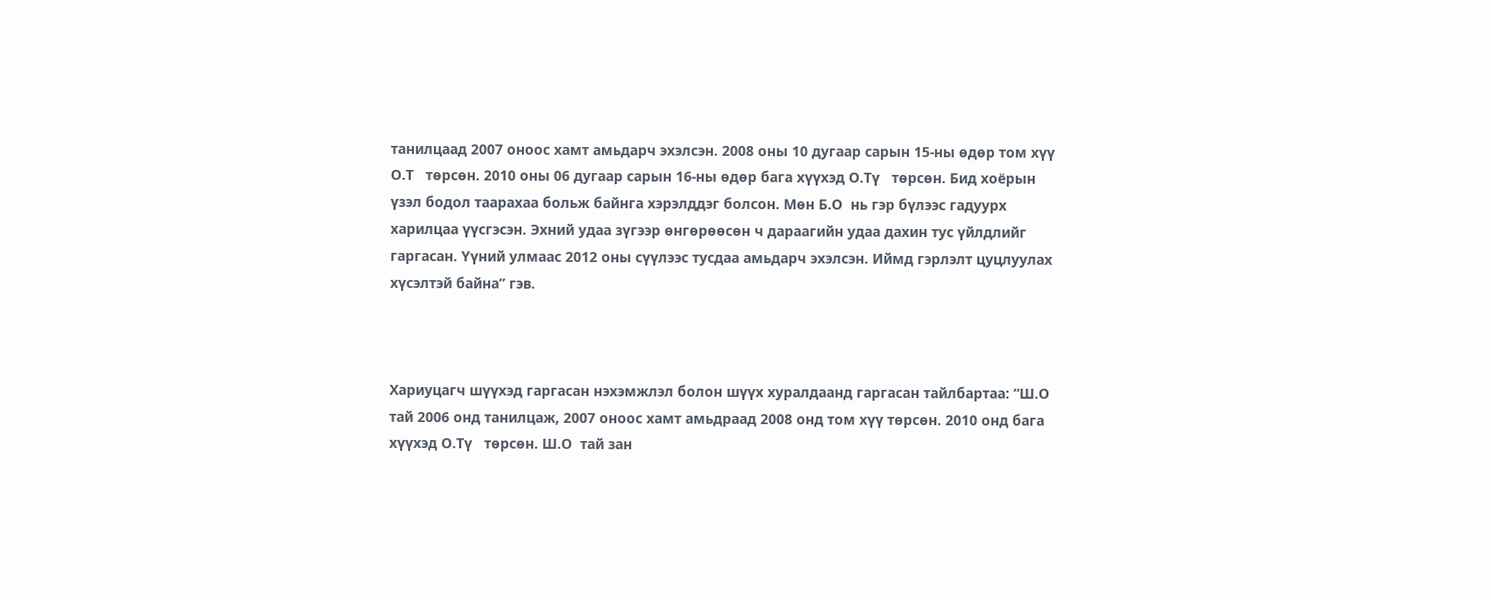танилцаад 2007 оноос хамт амьдарч эхэлсэн. 2008 оны 10 дугаар сарын 15-ны өдөр том хүү О.Т   төрсөн. 2010 оны 06 дугаар сарын 16-ны өдөр бага хүүхэд О.Тү   төрсөн. Бид хоёрын үзэл бодол таарахаа больж байнга хэрэлддэг болсон. Мөн Б.О  нь гэр бүлээс гадуурх харилцаа үүсгэсэн. Эхний удаа зүгээр өнгөрөөсөн ч дараагийн удаа дахин тус үйлдлийг гаргасан. Үүний улмаас 2012 оны сүүлээс тусдаа амьдарч эхэлсэн. Иймд гэрлэлт цуцлуулах хүсэлтэй байна” гэв.



Хариуцагч шүүхэд гаргасан нэхэмжлэл болон шүүх хуралдаанд гаргасан тайлбартаа: “Ш.О  тай 2006 онд танилцаж, 2007 оноос хамт амьдраад 2008 онд том хүү төрсөн. 2010 онд бага хүүхэд О.Тү   төрсөн. Ш.О  тай зан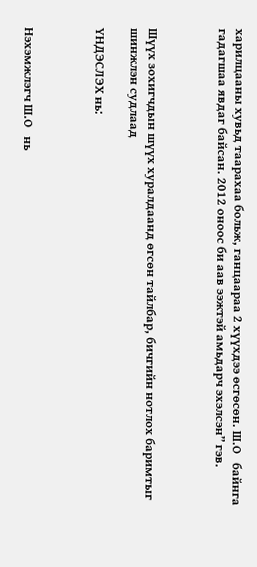харилцааны хувьд таарахаа больж, ганцаараа 2 хүүхдээ өсгөсөн. Ш.О   байнга гадагшаа явдаг байсан. 2012 оноос би аав ээжтэй амьдарч эхэлсэн” гэв.



Шүүх зохигчдын шүүх хуралдаанд өгсөн тайлбар, бичгийн нотлох баримтыг шинжлэн судлаад

ҮНДЭСЛЭХ нь:



Нэхэмжлэгч Ш.О   нь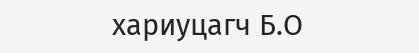хариуцагч Б.О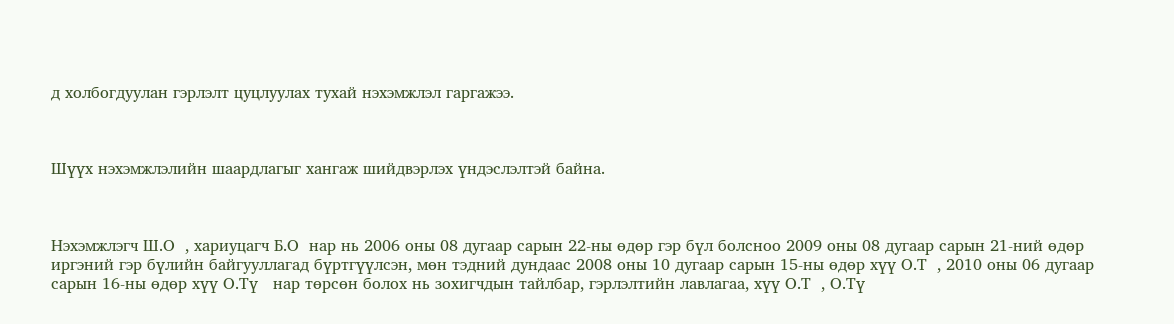д холбогдуулан гэрлэлт цуцлуулах тухай нэхэмжлэл гаргажээ.



Шүүх нэхэмжлэлийн шаардлагыг хангаж шийдвэрлэх үндэслэлтэй байна.



Нэхэмжлэгч Ш.О  , хариуцагч Б.О  нар нь 2006 оны 08 дугаар сарын 22-ны өдөр гэр бүл болсноо 2009 оны 08 дугаар сарын 21-ний өдөр иргэний гэр бүлийн байгууллагад бүртгүүлсэн, мөн тэдний дундаас 2008 оны 10 дугаар сарын 15-ны өдөр хүү О.Т  , 2010 оны 06 дугаар сарын 16-ны өдөр хүү О.Тү   нар төрсөн болох нь зохигчдын тайлбар, гэрлэлтийн лавлагаа, хүү О.Т  , О.Тү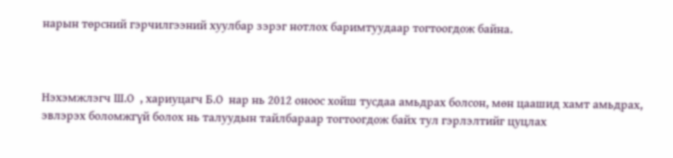нарын төрсний гэрчилгээний хуулбар зэрэг нотлох баримтуудаар тогтоогдож байна.



Нэхэмжлэгч Ш.О  , хариуцагч Б.О  нар нь 2012 оноос хойш тусдаа амьдрах болсон, мөн цаашид хамт амьдрах, эвлэрэх боломжгүй болох нь талуудын тайлбараар тогтоогдож байх тул гэрлэлтийг цуцлах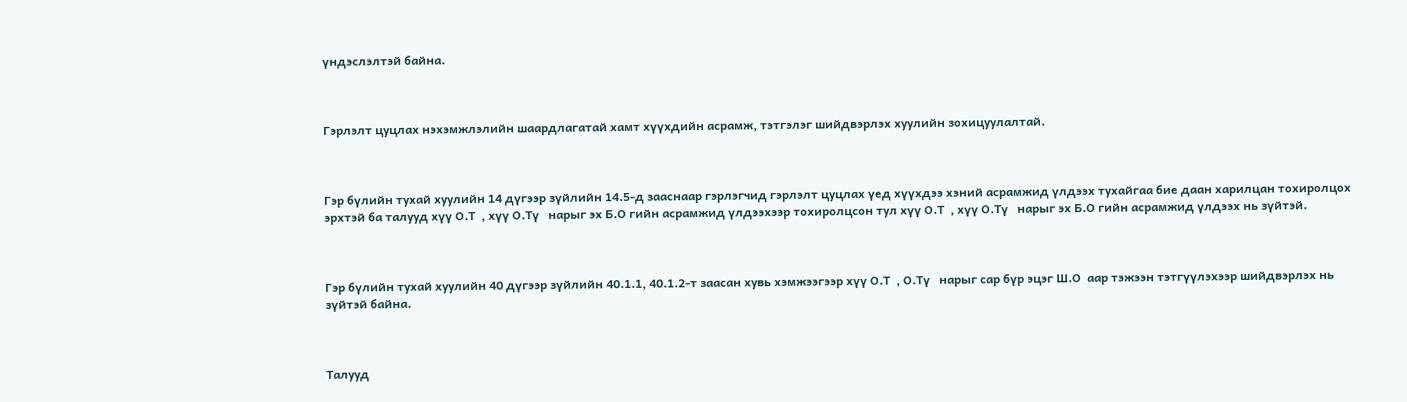үндэслэлтэй байна.



Гэрлэлт цуцлах нэхэмжлэлийн шаардлагатай хамт хүүхдийн асрамж, тэтгэлэг шийдвэрлэх хуулийн зохицуулалтай.



Гэр бүлийн тухай хуулийн 14 дүгээр зүйлийн 14.5-д зааснаар гэрлэгчид гэрлэлт цуцлах үед хүүхдээ хэний асрамжид үлдээх тухайгаа бие даан харилцан тохиролцох эрхтэй ба талууд хүү О.Т  , хүү О.Тү   нарыг эх Б.О гийн асрамжид үлдээхээр тохиролцсон тул хүү О.Т  , хүү О.Тү   нарыг эх Б.О гийн асрамжид үлдээх нь зүйтэй.



Гэр бүлийн тухай хуулийн 40 дүгээр зүйлийн 40.1.1, 40.1.2-т заасан хувь хэмжээгээр хүү О.Т  , О.Тү   нарыг сар бүр эцэг Ш.О  аар тэжээн тэтгүүлэхээр шийдвэрлэх нь зүйтэй байна.



Талууд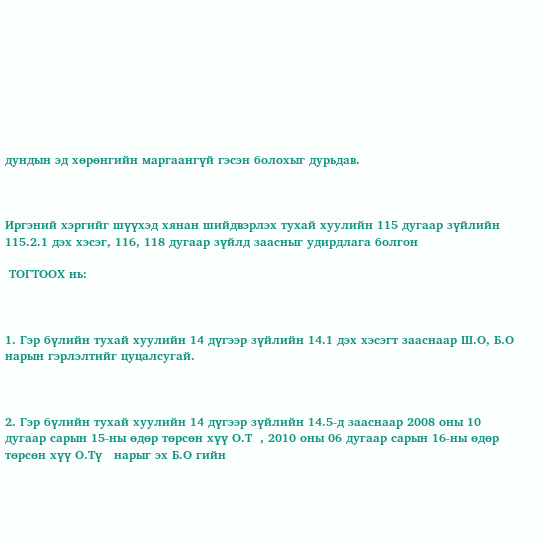дундын эд хөрөнгийн маргаангүй гэсэн болохыг дурьдав.



Иргэний хэргийг шүүхэд хянан шийдвэрлэх тухай хуулийн 115 дугаар зүйлийн 115.2.1 дэх хэсэг, 116, 118 дугаар зүйлд заасныг удирдлага болгон

 ТОГТООХ нь:



1. Гэр бүлийн тухай хуулийн 14 дүгээр зүйлийн 14.1 дэх хэсэгт зааснаар Ш.О, Б.О нарын гэрлэлтийг цуцалсугай.



2. Гэр бүлийн тухай хуулийн 14 дүгээр зүйлийн 14.5-д зааснаар 2008 оны 10 дугаар сарын 15-ны өдөр төрсөн хүү О.Т  , 2010 оны 06 дугаар сарын 16-ны өдөр төрсөн хүү О.Тү   нарыг эх Б.О гийн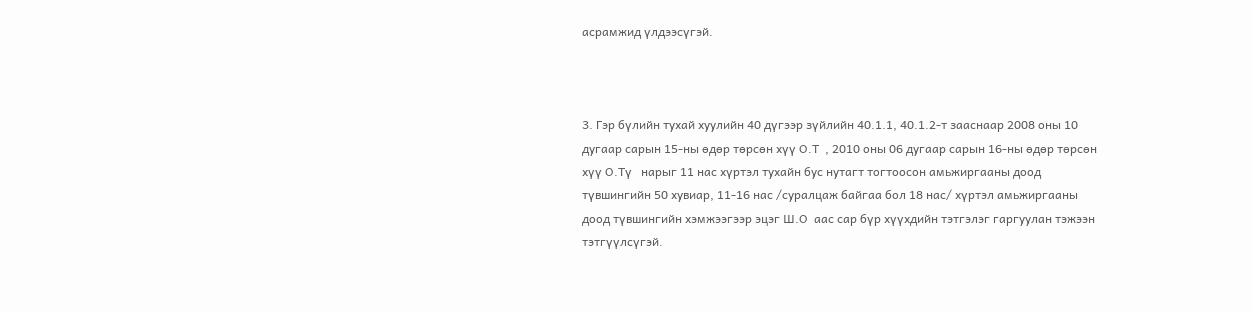асрамжид үлдээсүгэй.



3. Гэр бүлийн тухай хуулийн 40 дүгээр зүйлийн 40.1.1, 40.1.2-т зааснаар 2008 оны 10 дугаар сарын 15-ны өдөр төрсөн хүү О.Т  , 2010 оны 06 дугаар сарын 16-ны өдөр төрсөн хүү О.Тү   нарыг 11 нас хүртэл тухайн бус нутагт тогтоосон амьжиргааны доод түвшингийн 50 хувиар, 11-16 нас /суралцаж байгаа бол 18 нас/ хүртэл амьжиргааны доод түвшингийн хэмжээгээр эцэг Ш.О  аас сар бүр хүүхдийн тэтгэлэг гаргуулан тэжээн тэтгүүлсүгэй.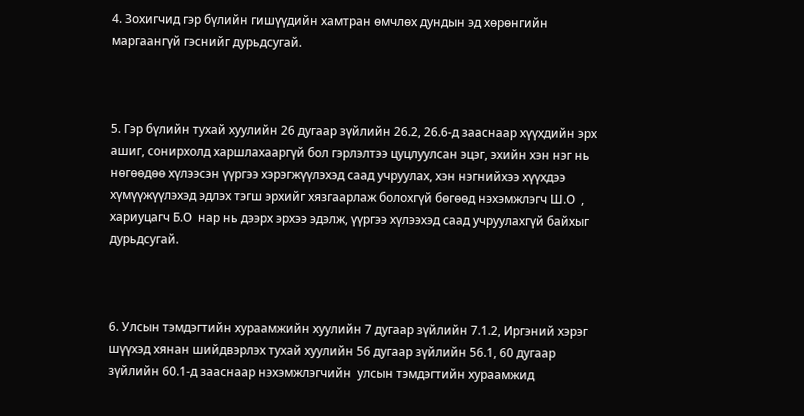4. Зохигчид гэр бүлийн гишүүдийн хамтран өмчлөх дундын эд хөрөнгийн маргаангүй гэснийг дурьдсугай.



5. Гэр бүлийн тухай хуулийн 26 дугаар зүйлийн 26.2, 26.6-д зааснаар хүүхдийн эрх ашиг, сонирхолд харшлахааргүй бол гэрлэлтээ цуцлуулсан эцэг, эхийн хэн нэг нь нөгөөдөө хүлээсэн үүргээ хэрэгжүүлэхэд саад учруулах, хэн нэгнийхээ хүүхдээ хүмүүжүүлэхэд эдлэх тэгш эрхийг хязгаарлаж болохгүй бөгөөд нэхэмжлэгч Ш.О  , хариуцагч Б.О  нар нь дээрх эрхээ эдэлж, үүргээ хүлээхэд саад учруулахгүй байхыг дурьдсугай.



6. Улсын тэмдэгтийн хураамжийн хуулийн 7 дугаар зүйлийн 7.1.2, Иргэний хэрэг шүүхэд хянан шийдвэрлэх тухай хуулийн 56 дугаар зүйлийн 56.1, 60 дугаар зүйлийн 60.1-д зааснаар нэхэмжлэгчийн  улсын тэмдэгтийн хураамжид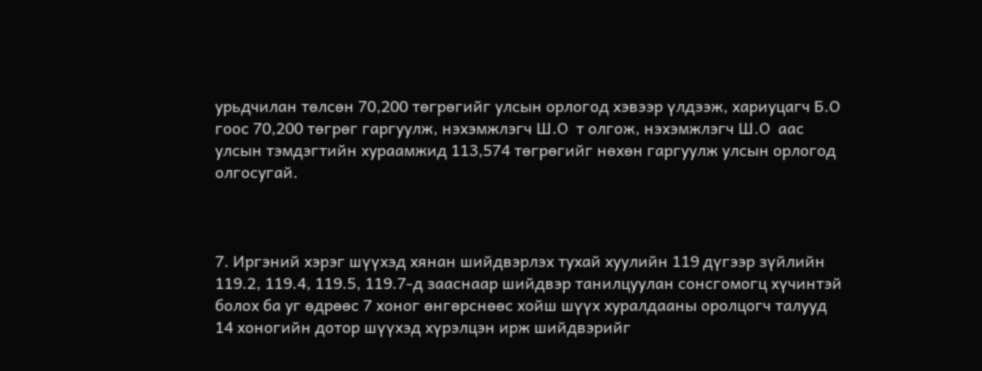урьдчилан төлсөн 70,200 төгрөгийг улсын орлогод хэвээр үлдээж, хариуцагч Б.О гоос 70,200 төгрөг гаргуулж, нэхэмжлэгч Ш.О  т олгож, нэхэмжлэгч Ш.О  аас улсын тэмдэгтийн хураамжид 113,574 төгрөгийг нөхөн гаргуулж улсын орлогод  олгосугай.



7. Иргэний хэрэг шүүхэд хянан шийдвэрлэх тухай хуулийн 119 дүгээр зүйлийн 119.2, 119.4, 119.5, 119.7-д зааснаар шийдвэр танилцуулан сонсгомогц хүчинтэй болох ба уг өдрөөс 7 хоног өнгөрснөөс хойш шүүх хуралдааны оролцогч талууд 14 хоногийн дотор шүүхэд хүрэлцэн ирж шийдвэрийг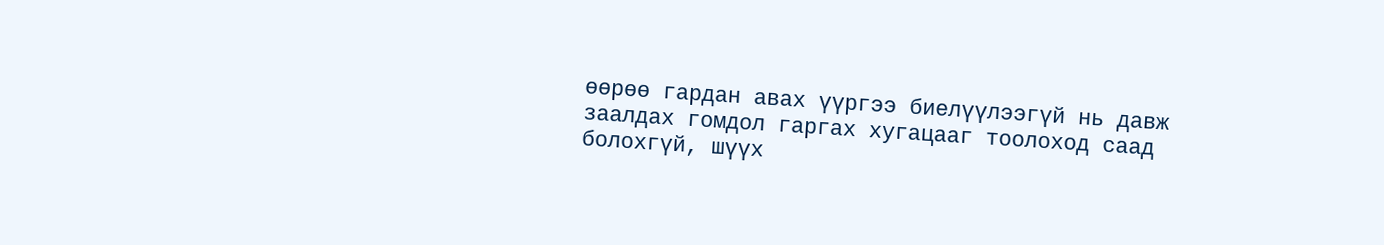өөрөө гардан авах үүргээ биелүүлээгүй нь давж заалдах гомдол гаргах хугацааг тоолоход саад болохгүй, шүүх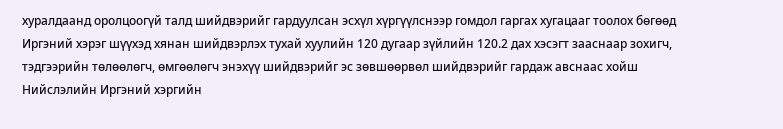хуралдаанд оролцоогүй талд шийдвэрийг гардуулсан эсхүл хүргүүлснээр гомдол гаргах хугацааг тоолох бөгөөд Иргэний хэрэг шүүхэд хянан шийдвэрлэх тухай хуулийн 120 дугаар зүйлийн 120.2 дах хэсэгт зааснаар зохигч, тэдгээрийн төлөөлөгч, өмгөөлөгч энэхүү шийдвэрийг эс зөвшөөрвөл шийдвэрийг гардаж авснаас хойш  Нийслэлийн Иргэний хэргийн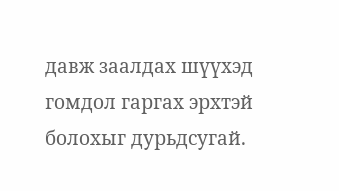давж заалдах шүүхэд гомдол гаргах эрхтэй болохыг дурьдсугай.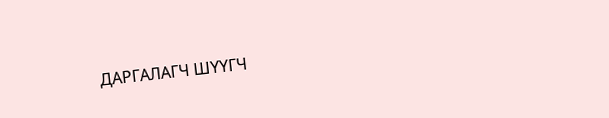ДАРГАЛАГЧ ШҮҮГЧ